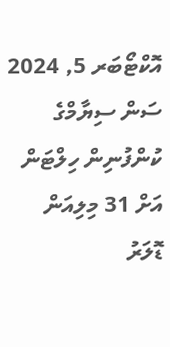އޮކްޓޯބަރ 5, 2024
ސަން ސިޔާމްގެ ކުންފުނިން ހިލްޓަން އަށް 31 މިލިއަން ޑޮލަރު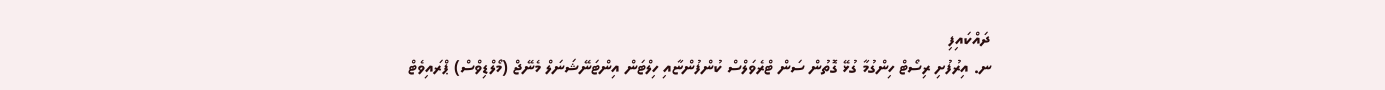ދައްކައިފި
ނ. އިރުފުށި ރިސޯޓް ހިންގުމާ ގުޅޭ ގޮތުން ސަން ޓްރެވަލްސް ކުންފުންޏާއި ހިލްޓަން އިންޓަނޭޝަނަލް މެނޭޖް (މޯލްޑިވްސް) ޕްރައިވެޓް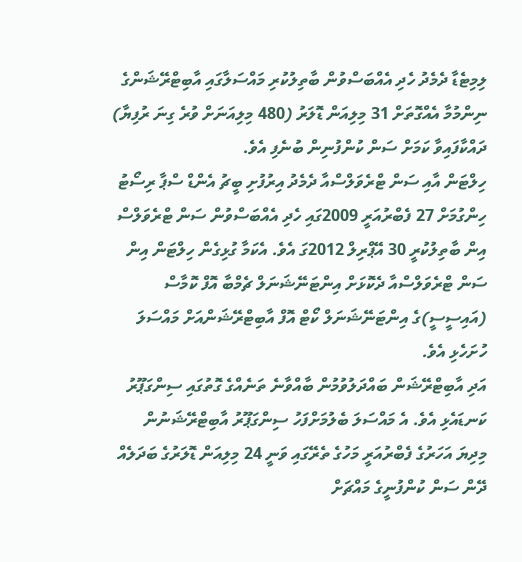ލިމިޓެޑާ ދެމެދު ހެދި އެއްބަސްވުން ބާތިލުކުރި މައްސަލާގައި އާބިޓްރޭޝަންގެ ނިންމުމާ އެއްގޮތަށް 31 މިލިއަން ޑޮލަރު (480 މިލިއަނަށް ވުރެ ގިނަ ރުފިޔާ) ދައްކާފައިވާ ކަމަށް ސަން ކުންފުނިން ބުނެފި އެވެ.
ހިލްޓަން އާއި ސަން ޓްރެވަލްސްއާ ދެމެދު އިރުފުށި ބީޗު އެންޑް ސްޕާ ރިސޯޓު ހިންގުމަށް 27 ފެބްރުއަރީ 2009ގައި ހެދި އެއްބަސްވުން ސަން ޓްރެވަލްސް އިން ބާތިލުކުރީ 30 އޭޕްރިލް 2012ގަ އެވެ. އެކަމާ ގުޅިގެން ހިލްޓަން އިން ސަން ޓްރެވަލްސްއާ ދެކޮޅަށް އިންޓަނޭޝަނަލް ޗެމްބާ އޮފް ކޮމާސް (އައިސީސީ)ގެ އިންޓަނޭޝަނަލް ކޯޓް އޮފް އާބިޓްރޭޝަންއަށް މައްސަލަ ހުށަހެޅި އެވެ.
އަދި އާބިޓްރޭޝަން ބައްދަލުވުމުން ބާއްވާނެ ތަނެއްގެ ގޮތުގައި ސިންގަޕޫރު ކަނޑައެޅި އެވެ. އެ މައްސަލަ ބެލުމަށްފަހު ސިންގަޕޫރު އާބިޓްރޭޝަނުން މިދިޔަ އަހަރުގެ ފެބްރުއަރީ މަހުގެ ތެރޭގައި ވަނީ 24 މިލިއަން ޑޮލަރުގެ ބަދަލެއް ދޭން ސަން ކުންފުނީގެ މައްޗަށް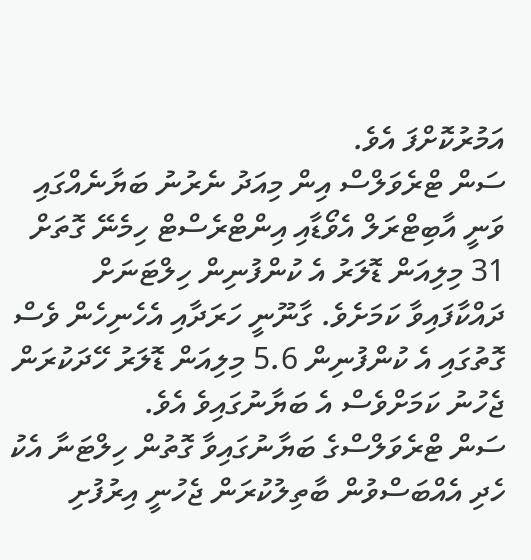އަމުރުކޮށްފަ އެވެ.
ސަން ޓްރެވަލްސް އިން މިއަދު ނެރުނު ބަޔާނެއްގައި ވަނީ އާބިޓްރަލް އެވޯޑާއި އިންޓްރެސްޓް ހިމެނޭ ގޮތަށް 31 މިލިއަން ޑޮލަރު އެ ކުންފުނިން ހިލްޓަނަށް ދައްކާފައިވާ ކަމަށެވެ. ގާނޫނީ ހަރަދާއި އެހެނިހެން ވެސް ގޮތުގައި އެ ކުންފުނިން 5.6 މިލިއަން ޑޮލަރު ހޭދަކުރަން ޖެހުނު ކަމަށްވެސް އެ ބަޔާނުގައިވެ އެވެ.
ސަން ޓްރެވަލްސްގެ ބަޔާނުގައިވާ ގޮތުން ހިލްޓަނާ އެކު ހެދި އެއްބަސްވުން ބާތިލުކުރަން ޖެހުނީ އިރުފުށި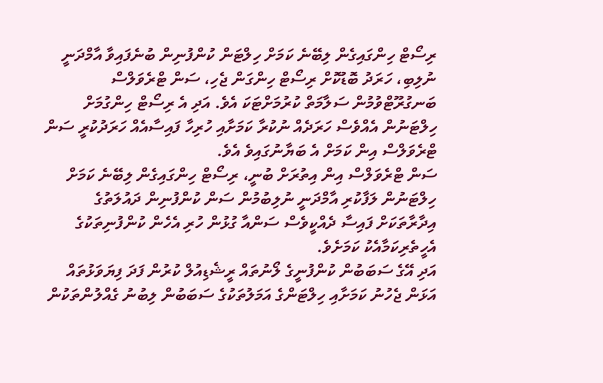ރިސޯޓް ހިންގައިގެން ލިބޭނެ ކަމަށް ހިލްޓަން ކުންފުނިން ބުނެފައިވާ އާމްދަނީ ނުލިބި، ހަރަދު ބޮޑުކޮށް ރިސޯޓް ހިންގަން ޖެހި، ސަން ޓްރެވަލްސް ބަނގުރޫޓްވުމުން ސަލާމަތް ކުރުމަށްޓަކަ އެވެ. އަދި އެ ރިސޯޓް ހިންގުމަށް ހިލްޓަނުން އެއްވެސް ހަރަދެއް ނުކުރާ ކަމަށާއި ހުރިހާ ފައިސާއެއް ހަރަދުކުރީ ސަން ޓްރެވަލްސް އިން ކަމަށް އެ ބަޔާނުގައިވެ އެވެ.
ސަން ޓްރެވަލްސް އިން އިތުރަށް ބުނީ، ރިސޯޓް ހިންގައިގެން ލިބޭނެ ކަމަށް ހިލްޓަނުން ލަފާކުރި އާމްދަނީ ނުލިބުމުން ސަން ކުންފުނިން ދައުލަތުގެ އިދާރާތަކަށް ފައިސާ ދެއްކީވެސް ސަންއާ ގުޅުން ހުރި އެހެން ކުންފުނިތަކުގެ އެހީތެރިކަމާއެކު ކަމަށެވެ.
އަދި އޭގެ ސަބަބުން ކުންފުނީގެ ލޯނުތައް ރީޝެޑިއުލް ކުރުން ފަދަ ފިޔަވަޅުތައް އަޅަން ޖެހުނު ކަމަށާއި ހިލްޓަންގެ އަމަލުތަކުގެ ސަބަބުން ލިބުނު ގެއްލުންތަކުން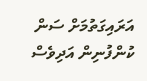އަރައިގަތުމަށް ސަން ކުންފުނިން އަދިވެސް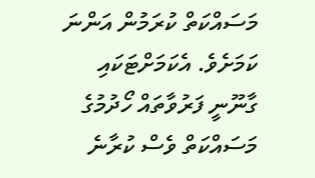މަސައްކަތް ކުރަމުން އަންނަ ކަމަށެވެ. އެކަމަށްޓަކައި ގާނޫނީ ފަރުވާތައް ހޯދުމުގެ މަސައްކަތް ވެސް ކުރާނެ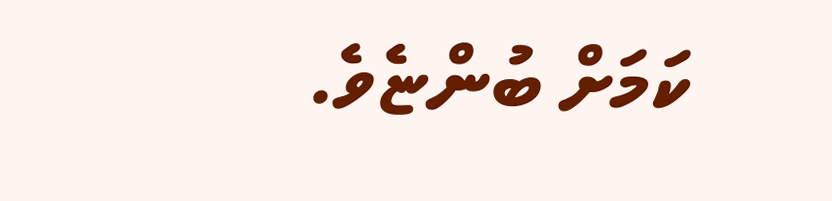ކަމަށް ބުންޏެވެ.